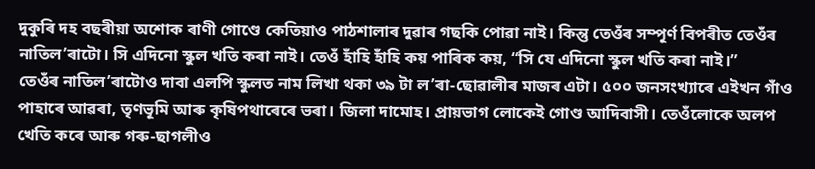দুকুৰি দহ বছৰীয়া অশোক ৰাণী গোণ্ডে কেতিয়াও পাঠশালাৰ দুৱাৰ গছকি পোৱা নাই। কিন্তু তেওঁৰ সম্পূৰ্ণ বিপৰীত তেওঁৰ নাতিল’ৰাটো। সি এদিনো স্কুল খতি কৰা নাই। তেওঁ হাঁহি হাঁহি কয় পাৰিক কয়, “সি যে এদিনো স্কুল খতি কৰা নাই।”
তেওঁৰ নাতিল’ৰাটোও দাবা এলপি স্কুলত নাম লিখা থকা ৩৯ টা ল’ৰা-ছোৱালীৰ মাজৰ এটা। ৫০০ জনসংখ্যাৰে এইখন গাঁও পাহাৰে আৱৰা, তৃণভূমি আৰু কৃষিপথাৰেৰে ভৰা। জিলা দামোহ। প্ৰায়ভাগ লোকেই গোণ্ড আদিবাসী। তেওঁলোকে অলপ খেতি কৰে আৰু গৰু-ছাগলীও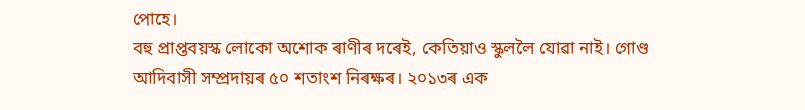পোহে।
বহু প্ৰাপ্তবয়স্ক লোকো অশোক ৰাণীৰ দৰেই, কেতিয়াও স্কুললৈ যোৱা নাই। গোণ্ড আদিবাসী সম্প্ৰদায়ৰ ৫০ শতাংশ নিৰক্ষৰ। ২০১৩ৰ এক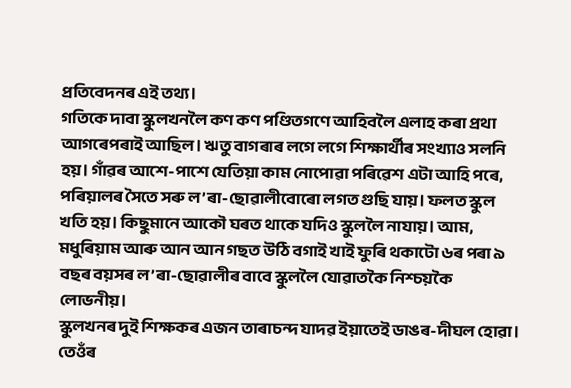প্ৰতিবেদনৰ এই তথ্য।
গতিকে দাবা স্কুলখনলৈ কণ কণ পণ্ডিতগণে আহিবলৈ এলাহ কৰা প্ৰথা আগৰেপৰাই আছিল। ঋতু বাগৰাৰ লগে লগে শিক্ষাৰ্থীৰ সংখ্যাও সলনি হয়। গাঁৱৰ আশে-পাশে যেতিয়া কাম নোপোৱা পৰিৱেশ এটা আহি পৰে, পৰিয়ালৰ সৈতে সৰু ল’ৰা-ছোৱালীবোৰো লগত গুছি যায়। ফলত স্কুল খতি হয়। কিছুমানে আকৌ ঘৰত থাকে যদিও স্কুললৈ নাযায়। আম, মধুৰিয়াম আৰু আন আন গছত উঠি বগাই খাই ফুৰি থকাটো ৬ৰ পৰা ৯ বছৰ বয়সৰ ল’ৰা-ছোৱালীৰ বাবে স্কুললৈ যোৱাতকৈ নিশ্চয়কৈ লোভনীয়।
স্কুলখনৰ দুই শিক্ষকৰ এজন তাৰাচন্দ যাদৱ ইয়াতেই ডাঙৰ-দীঘল হোৱা। তেওঁৰ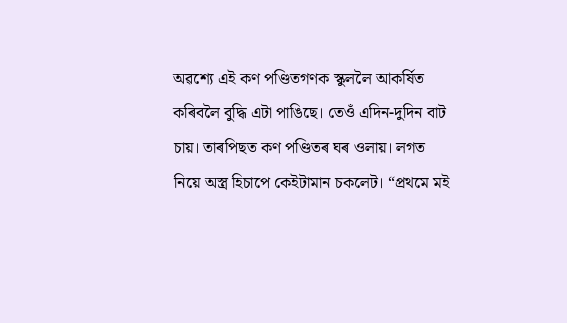অৱশ্যে এই কণ পণ্ডিতগণক স্কুললৈ আকৰ্ষিত কৰিবলৈ বুদ্ধি এটা পাঙিছে। তেওঁ এদিন-দুদিন বাট চায়। তাৰপিছত কণ পণ্ডিতৰ ঘৰ ওলায়। লগত নিয়ে অস্ত্ৰ হিচাপে কেইটামান চকলেট। “প্ৰথমে মই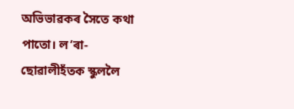অভিভাৱকৰ সৈতে কথা পাতো। ল’ৰা-ছোৱালীহঁতক স্কুললৈ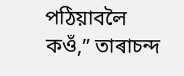পঠিয়াবলৈ কওঁ,” তাৰাচন্দ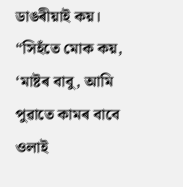ডাঙৰীয়াই কয়। “সিহঁতে মোক কয়, ‘মাষ্টৰ বাবু, আমি পুৱাতে কামৰ বাবে ওলাই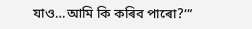যাও…আমি কি কৰিব পাৰো?’”